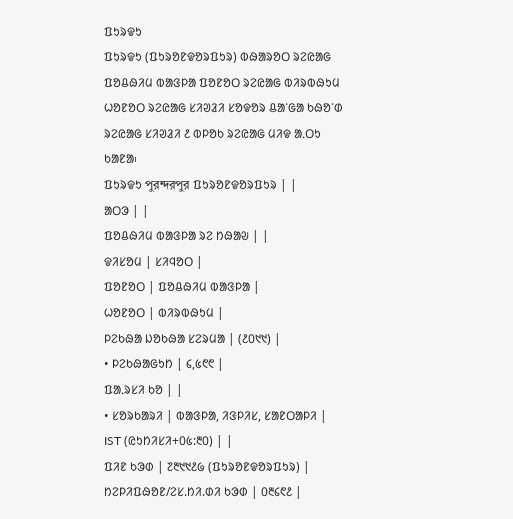ᱯᱩᱨᱫᱩ
ᱯᱩᱨᱫᱩ (ᱯᱩᱨᱚᱱᱫᱚᱨᱯᱩᱨ) ᱵᱷᱟᱨᱚᱛ ᱨᱮᱭᱟᱜ ᱯᱚᱪᱷᱤᱢ ᱵᱟᱝᱞᱟ ᱯᱚᱱᱚᱛ ᱨᱮᱭᱟᱜ ᱵᱤᱨᱵᱷᱩᱢ ᱦᱚᱱᱚᱛ ᱨᱮᱭᱟᱜ ᱥᱤᱣᱲᱤ ᱥᱚᱫᱚᱨ ᱪᱟᱸᱜᱟ ᱠᱷᱚᱸᱰ ᱨᱮᱭᱟᱜ ᱥᱤᱣᱲᱤ ᱒ ᱵᱞᱚᱠ ᱨᱮᱭᱟᱜ ᱢᱤᱫ ᱟᱹᱛᱩ ᱠᱟᱱᱟ᱾
ᱯᱩᱨᱫᱩ পুরন্দরপুর ᱯᱩᱨᱚᱱᱫᱚᱨᱯᱩᱨ | |
ᱟᱛᱳ | |
ᱯᱚᱪᱷᱤᱢ ᱵᱟᱝᱞᱟ ᱨᱮ ᱴᱷᱟᱶ | |
ᱫᱤᱥᱚᱢ | ᱥᱤᱧᱚᱛ |
ᱯᱚᱱᱚᱛ | ᱯᱚᱪᱷᱤᱢ ᱵᱟᱝᱞᱟ |
ᱦᱚᱱᱚᱛ | ᱵᱤᱨᱵᱷᱩᱢ |
ᱞᱮᱠᱷᱟ ᱡᱚᱠᱷᱟ ᱥᱮᱨᱢᱟ | (᱒᱐᱑᱑) |
• ᱞᱮᱠᱷᱟᱜᱩᱴ | ᱔,᱕᱖᱖ |
ᱯᱟᱹᱨᱥᱤ ᱠᱚ | |
• ᱥᱚᱨᱠᱟᱨᱤ | ᱵᱟᱝᱞᱟ, ᱤᱝᱞᱤᱥ, ᱥᱟᱱᱛᱟᱞᱤ |
IST (ᱭᱩᱴᱤᱥᱤ+᱐᱕:᱓᱐) | |
ᱯᱤᱱ ᱠᱳᱰ | ᱗᱓᱑᱑᱒᱙ (ᱯᱩᱨᱚᱱᱫᱚᱨᱯᱩᱨ) |
ᱴᱮᱞᱤᱯᱷᱚᱱ/ᱮᱥ.ᱴᱤ.ᱰᱤ ᱠᱳᱰ | ᱐᱓᱔᱖᱒ |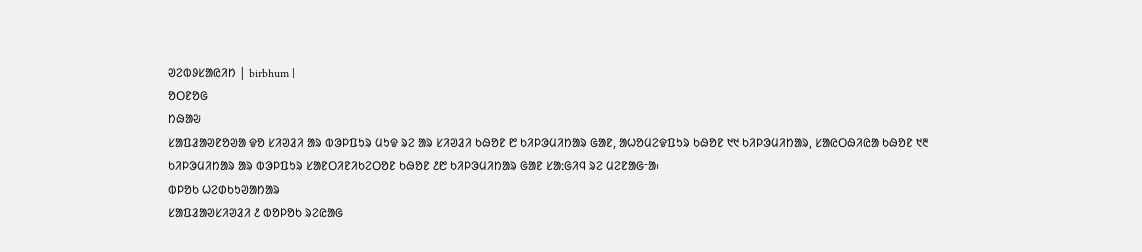ᱣᱮᱵᱽᱥᱟᱭᱤᱴ | birbhum |
ᱚᱛᱱᱚᱜ
ᱴᱷᱟᱶ
ᱥᱟᱯᱲᱟᱣᱱᱚᱣᱟ ᱫᱚ ᱥᱤᱣᱲᱤ ᱟᱨ ᱵᱳᱞᱯᱩᱨ ᱢᱩᱫ ᱨᱮ ᱟᱨ ᱥᱤᱣᱲᱤ ᱠᱷᱚᱱ ᱘ ᱠᱤᱞᱳᱢᱤᱴᱟᱨ ᱜᱟᱱ, ᱟᱦᱚᱢᱮᱫᱯᱩᱨ ᱠᱷᱚᱱ ᱑᱑ ᱠᱤᱞᱳᱢᱤᱴᱟᱨ, ᱥᱟᱭᱛᱷᱤᱭᱟ ᱠᱷᱚᱱ ᱑᱓ ᱠᱤᱞᱳᱢᱤᱴᱟᱨ ᱟᱨ ᱵᱳᱞᱯᱩᱨ ᱥᱟᱱᱛᱤᱱᱤᱠᱮᱛᱚᱱ ᱠᱷᱚᱱ ᱒᱘ ᱠᱤᱞᱳᱢᱤᱴᱟᱨ ᱜᱟᱱ ᱥᱟᱺᱜᱤᱧ ᱨᱮ ᱢᱮᱱᱟᱜᱼᱟ᱾
ᱵᱞᱚᱠ ᱦᱮᱰᱠᱩᱣᱟᱴᱟᱨ
ᱥᱟᱯᱲᱟᱣᱥᱤᱣᱲᱤ ᱒ ᱵᱚᱞᱚᱠ ᱨᱮᱭᱟᱜ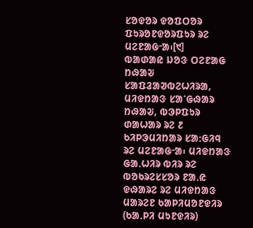ᱥᱚᱫᱚᱨ ᱫᱚᱯᱛᱚᱨ ᱯᱩᱨᱚᱱᱫᱚᱨᱯᱩᱨ ᱨᱮ ᱢᱮᱱᱟᱜᱼᱟ᱾[᱑]
ᱵᱟᱰᱟᱭ ᱡᱚᱝ ᱛᱮᱱᱟᱜ ᱴᱷᱟᱶ
ᱥᱟᱯᱲᱟᱣᱵᱮᱦᱤᱨᱟ, ᱢᱤᱫᱴᱟᱝ ᱥᱟᱸᱜᱷᱟᱨ ᱴᱷᱟᱶ, ᱵᱳᱞᱯᱩᱨ ᱰᱟᱦᱟᱨ ᱨᱮ ᱒ ᱠᱤᱞᱳᱢᱤᱴᱟᱨ ᱥᱟᱺᱜᱤᱧ ᱨᱮ ᱢᱮᱱᱟᱜᱼᱟ᱾ ᱢᱤᱫᱴᱟᱝ ᱜᱟᱹᱦᱤᱨ ᱵᱤᱨ ᱨᱮ ᱵᱚᱠᱨᱮᱥᱥᱚᱨ ᱱᱟᱹᱭ ᱫᱷᱟᱨᱮ ᱨᱮ ᱢᱤᱫᱴᱟᱝ ᱢᱟᱨᱮᱱ ᱠᱟᱞᱤᱢᱚᱱᱫᱤᱨ (ᱠᱟᱹᱞᱤ ᱢᱩᱱᱫᱤᱨ)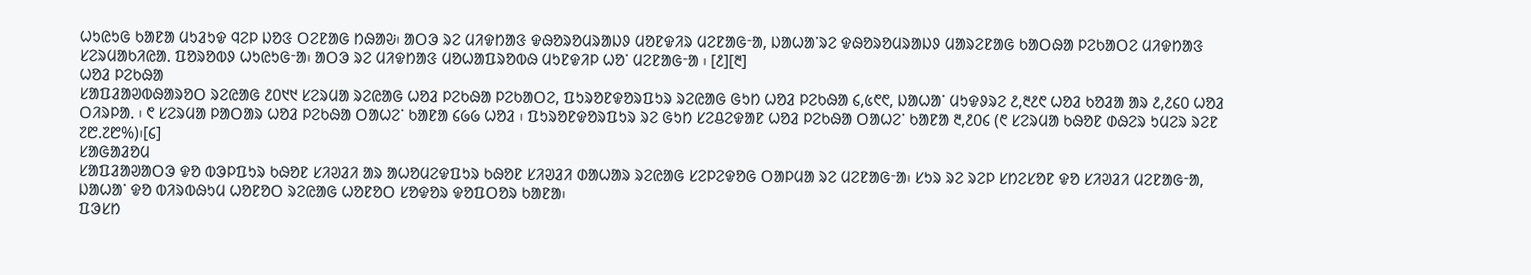ᱦᱩᱭᱩᱜ ᱠᱟᱱᱟ ᱢᱩᱲᱩᱫ ᱧᱮᱞ ᱡᱚᱝ ᱛᱮᱱᱟᱜ ᱴᱷᱟᱶ᱾ ᱟᱛᱳ ᱨᱮ ᱢᱤᱫᱴᱟᱝ ᱫᱷᱚᱨᱚᱢᱨᱟᱡᱽ ᱢᱚᱱᱫᱤᱨ ᱢᱮᱱᱟᱜᱼᱟ, ᱡᱟᱦᱟᱸᱨᱮ ᱫᱷᱚᱨᱚᱢᱨᱟᱡᱽ ᱢᱟᱨᱮᱱᱟᱜ ᱠᱟᱛᱷᱟ ᱞᱮᱠᱟᱛᱮ ᱢᱤᱫᱴᱟᱝ ᱥᱮᱨᱢᱟᱠᱤᱭᱟᱹ ᱯᱚᱨᱚᱵᱽ ᱦᱩᱭᱩᱜᱼᱟ᱾ ᱟᱛᱳ ᱨᱮ ᱢᱤᱫᱴᱟᱝ ᱢᱚᱦᱟᱯᱨᱚᱵᱷ ᱢᱩᱱᱫᱤᱞ ᱦᱚᱸ ᱢᱮᱱᱟᱜᱼᱟ ᱾ [᱒][᱓]
ᱦᱚᱲ ᱞᱮᱠᱷᱟ
ᱥᱟᱯᱲᱟᱣᱵᱷᱟᱨᱚᱛ ᱨᱮᱭᱟᱜ ᱒᱐᱑᱑ ᱥᱮᱨᱢᱟ ᱨᱮᱭᱟᱜ ᱦᱚᱲ ᱞᱮᱠᱷᱟ ᱞᱮᱠᱟᱛᱮ, ᱯᱩᱨᱚᱱᱫᱚᱨᱯᱩᱨ ᱨᱮᱭᱟᱜ ᱜᱩᱴ ᱦᱚᱲ ᱞᱮᱠᱷᱟ ᱔,᱕᱖᱖, ᱡᱟᱦᱟᱸ ᱢᱩᱫᱽᱨᱮ ᱒,᱓᱒᱖ ᱦᱚᱲ ᱠᱚᱲᱟ ᱟᱨ ᱒,᱒᱔᱐ ᱦᱚᱲ ᱛᱤᱨᱞᱟᱹ ᱾ ᱖ ᱥᱮᱨᱢᱟ ᱞᱟᱛᱟᱨ ᱦᱚᱲ ᱞᱮᱠᱷᱟ ᱛᱟᱦᱮᱸ ᱠᱟᱱᱟ ᱔᱙᱙ ᱦᱚᱲ ᱾ ᱯᱩᱨᱚᱱᱫᱚᱨᱯᱩᱨ ᱨᱮ ᱜᱩᱴ ᱥᱮᱪᱮᱫᱟᱱ ᱦᱚᱲ ᱞᱮᱠᱷᱟ ᱛᱟᱦᱮᱸ ᱠᱟᱱᱟ ᱓,᱒᱐᱔ (᱖ ᱥᱮᱨᱢᱟ ᱠᱷᱚᱱ ᱰᱷᱮᱨ ᱩᱢᱮᱨ ᱨᱮᱱ ᱗᱘.᱗᱘%)᱾[᱔]
ᱥᱟᱜᱟᱲᱚᱢ
ᱥᱟᱯᱲᱟᱣᱟᱛᱳ ᱫᱚ ᱵᱳᱞᱯᱩᱨ ᱠᱷᱚᱱ ᱥᱤᱣᱲᱤ ᱟᱨ ᱟᱦᱚᱢᱮᱫᱯᱩᱨ ᱠᱷᱚᱱ ᱥᱤᱣᱲᱤ ᱰᱟᱦᱟᱨ ᱨᱮᱭᱟᱜ ᱥᱮᱞᱮᱫᱚᱜ ᱛᱟᱞᱢᱟ ᱨᱮ ᱢᱮᱱᱟᱜᱼᱟ᱾ ᱥᱩᱨ ᱨᱮ ᱨᱮᱞ ᱥᱴᱮᱥᱚᱱ ᱫᱚ ᱥᱤᱣᱲᱤ ᱢᱮᱱᱟᱜᱼᱟ, ᱡᱟᱦᱟᱸ ᱫᱚ ᱵᱤᱨᱵᱷᱩᱢ ᱦᱚᱱᱚᱛ ᱨᱮᱭᱟᱜ ᱦᱚᱱᱚᱛ ᱥᱚᱫᱚᱨ ᱫᱚᱯᱛᱚᱨ ᱠᱟᱱᱟ᱾
ᱯᱳᱥᱴ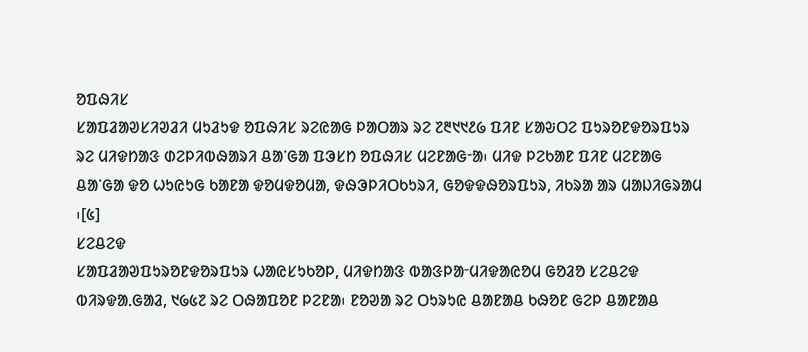ᱚᱯᱷᱤᱥ
ᱥᱟᱯᱲᱟᱣᱥᱤᱣᱲᱤ ᱢᱩᱲᱩᱫ ᱚᱯᱷᱤᱥ ᱨᱮᱭᱟᱜ ᱞᱟᱛᱟᱨ ᱨᱮ ᱗᱓᱑᱑᱒᱙ ᱯᱤᱱ ᱥᱟᱶᱛᱮ ᱯᱩᱨᱚᱱᱫᱚᱨᱯᱩᱨ ᱨᱮ ᱢᱤᱫᱴᱟᱝ ᱰᱮᱞᱤᱵᱷᱟᱨᱤ ᱪᱟᱸᱜᱟ ᱯᱳᱥᱴ ᱚᱯᱷᱤᱥ ᱢᱮᱱᱟᱜᱼᱟ᱾ ᱢᱤᱫ ᱞᱮᱠᱟᱱ ᱯᱤᱱ ᱢᱮᱱᱟᱜ ᱪᱟᱸᱜᱟ ᱫᱚ ᱦᱩᱭᱩᱜ ᱠᱟᱱᱟ ᱫᱚᱢᱫᱚᱢᱟ, ᱫᱷᱳᱞᱤᱛᱠᱩᱨᱤ, ᱜᱚᱫᱫᱷᱚᱨᱯᱩᱨ, ᱤᱠᱨᱟ ᱟᱨ ᱢᱟᱡᱤᱜᱨᱟᱢ ᱾[᱕]
ᱥᱮᱪᱮᱫ
ᱥᱟᱯᱲᱟᱣᱯᱩᱨᱚᱱᱫᱚᱨᱯᱩᱨ ᱦᱟᱭᱥᱩᱠᱚᱞ, ᱢᱤᱫᱴᱟᱝ ᱵᱟᱝᱞᱟᱼᱢᱤᱫᱟᱭᱚᱢ ᱜᱚᱲᱚ ᱥᱮᱪᱮᱫ ᱵᱤᱨᱫᱟᱹᱜᱟᱲ, ᱑᱙᱕᱗ ᱨᱮ ᱛᱷᱟᱯᱚᱱ ᱞᱮᱱᱟ᱾ ᱱᱚᱣᱟ ᱨᱮ ᱛᱩᱨᱩᱭ ᱪᱟᱱᱟᱪ ᱠᱷᱚᱱ ᱜᱮᱞ ᱪᱟᱱᱟᱪ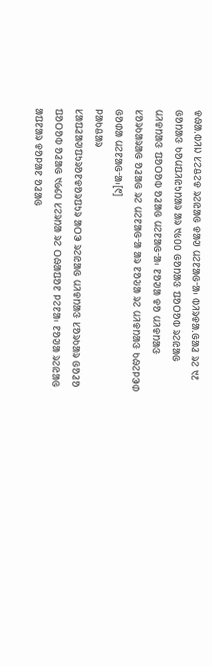ᱫᱷᱟᱹᱵᱤᱡ ᱥᱮᱪᱮᱫ ᱨᱮᱭᱟᱜ ᱫᱟᱣ ᱢᱮᱱᱟᱜᱼᱟ᱾ ᱵᱤᱨᱫᱟᱹᱜᱟᱲ ᱨᱮ ᱑᱒ ᱜᱚᱴᱟᱝ ᱠᱚᱢᱯᱤᱭᱩᱴᱟᱨ ᱟᱨ ᱑᱕᱐᱐ ᱜᱚᱴᱟᱝ ᱯᱚᱛᱚᱵ ᱨᱮᱭᱟᱜ ᱢᱤᱫᱴᱟᱝ ᱯᱚᱛᱚᱵ ᱚᱲᱟᱜ ᱢᱮᱱᱟᱜᱼᱟ᱾ ᱱᱚᱣᱟ ᱫᱚ ᱢᱤᱫᱴᱟᱝ ᱥᱚᱨᱠᱟᱨᱟᱜ ᱚᱲᱟᱜ ᱨᱮ ᱢᱮᱱᱟᱜᱼᱟ ᱟᱨ ᱱᱚᱶᱟ ᱨᱮ ᱢᱤᱫᱴᱟᱝ ᱠᱷᱮᱞᱳᱰ ᱜᱚᱰᱟ ᱢᱮᱱᱟᱜᱼᱟ᱾[᱖]
ᱞᱟᱠᱪᱟᱨ
ᱥᱟᱯᱲᱟᱣᱯᱩᱨᱚᱱᱫᱚᱨᱯᱩᱨ ᱟᱛᱳ ᱨᱮᱭᱟᱜ ᱢᱤᱫᱴᱟᱝ ᱥᱚᱨᱠᱟᱨ ᱜᱚᱲᱚ ᱯᱚᱛᱚᱵ ᱚᱲᱟᱜ ᱑᱙᱔᱐ ᱥᱮᱨᱴᱟ ᱨᱮ ᱛᱷᱟᱯᱚᱱ ᱞᱮᱱᱟ᱾ ᱱᱚᱣᱟ ᱨᱮᱭᱟᱜ ᱟᱯᱱᱟᱨ ᱫᱚᱞᱟᱱ ᱚᱲᱟᱜ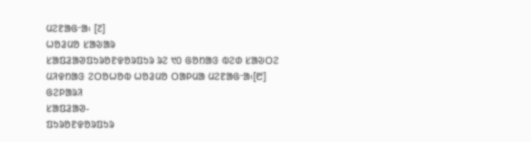ᱢᱮᱱᱟᱜᱼᱟ᱾ [᱗]
ᱦᱚᱲᱢᱚ ᱥᱟᱶᱟᱨ
ᱥᱟᱯᱲᱟᱣᱯᱩᱨᱚᱱᱫᱚᱨᱯᱩᱨ ᱨᱮ ᱑᱐ ᱜᱚᱴᱟᱝ ᱵᱮᱰ ᱥᱟᱶᱛᱮ ᱢᱤᱫᱴᱟᱝ ᱮᱛᱚᱦᱚᱵ ᱦᱚᱲᱢᱚ ᱛᱟᱞᱢᱟ ᱢᱮᱱᱟᱜᱼᱟ᱾[᱘]
ᱜᱮᱞᱟᱨᱤ
ᱥᱟᱯᱲᱟᱣ-
ᱯᱩᱨᱚᱱᱫᱚᱨᱯᱩᱨ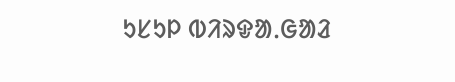ᱩᱥᱩᱞ ᱵᱤᱨᱫᱟᱹᱜᱟᱲ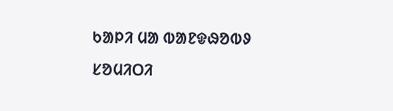ᱠᱟᱞᱤ ᱢᱟ ᱵᱟᱱᱫᱷᱚᱵᱽ ᱥᱚᱢᱤᱛᱤ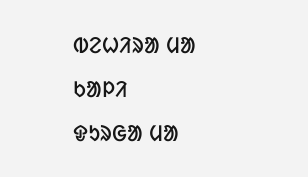ᱵᱮᱦᱤᱨᱟ ᱢᱟ ᱠᱟᱞᱤ
ᱫᱩᱨᱜᱟ ᱢᱟ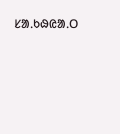ᱥᱟᱹᱠᱷᱭᱟᱹᱛ